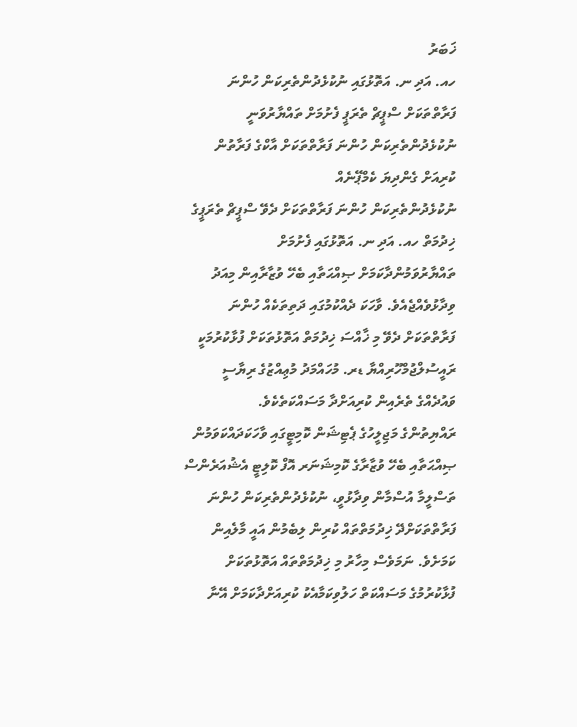ޚަބަރު
ހއ. އަދި ނ. އަތޮޅުގައި ނުކުޅެދުންތެރިކަން ހުންނަ ފަރާތްތަކަށް ސްޕީޗް ތެރަޕީ ފެށުމަށް ތައްޔާރުވަނީ
ނުކުޅެދުންތެރިކަން ހުންނަ ފަރާތްތަކަށް އާކްގެ ފަރާތުން ކުރިއަށް ގެންދިޔަ ކެމްޕޭނެއް
ނުކުޅެދުންތެރިކަން ހުންނަ ފަރާތްތަކަށް ދެވޭ ސްޕީޗް ތެރަޕީގެ ޚިދުމަތް ހއ. އަދި ނ. އަތޮޅުގައި ފެށުމަށް ތައްޔާރުވަމުންދާކަމަށް ޞިއްޙަތާއި ބެހޭ ވުޒާރާއިން މިއަދު ވިދާޅުވެއްޖެއެވެ. ވާހަކަ ދެއްކުމުގައި ދަތިތަކެއް ހުންނަ ފަރާތްތަކަށް ދެވޭ މި ޚާއްސަ ޚިދުމަތް އަތޮޅުތަކަށް ފުޅާކުރުމަކީ ރައީސުލްޖުމްހޫރިއްޔާ ޑރ. މުހައްމަދު މުޢިއްޒުގެ ރިޔާސީ ވައުދެއްގެ ތެރެއިން ކުރިއަށްދާ މަސައްކަތެކެވެ.
ރައްޔިތުންގެ މަޖިލީހުގެ ޕެޓިޝަން ކޮމިޓީގައި ވާހަކަދައްކަވަމުން ޞިއްޙަތާއި ބެހޭ ވުޒާރާގެ ކޮމިޝަނަރ އޮފް ކޮލިޓީ އެޝުއަރެންސް ތަސްލީމާ އުސްމާން ވިދާޅުވީ، ނުކުޅެދުންތެރިކަން ހުންނަ ފަރާތްތަކަށްދޭ ޚިދުމަތްތައް ކުރިން ލިބެމުން އައީ މާލެއިން ކަމަށެވެ. ނަމަވެސް މިހާރު މި ޚިދުމަތްތައް އަތޮޅުތަކަށް ފުޅާކުރުމުގެ މަސައްކަތް ހަލުވިކަމާއެކު ކުރިއަށްދާކަމަށް އޭނާ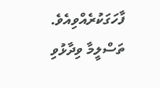ފާހަގަކުރެއްވިއެވެ.
ތަސްލީމާ ވިދާޅުވި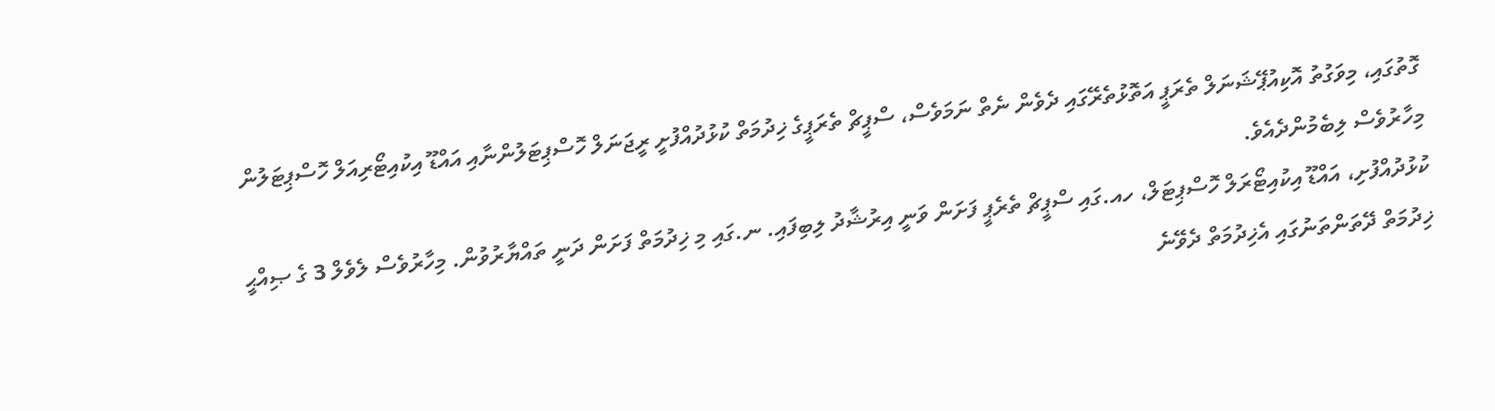ގޮތުގައި، މިވަގުތު އޮކިއުޕޭޝަނަލް ތެރަޕީ އަތޮޅުތެރޭގައި ދެވެން ނެތް ނަމަވެސް، ސްޕީޗް ތެރަޕީގެ ޚިދުމަތް ކުޅުދުއްފުށީ ރީޖަނަލް ހޮސްޕިޓަލުންނާއި އައްޑޫ އިކުއިޓޯރިއަލް ހޮސްޕިޓަލުން މިހާރުވެސް ލިބެމުންދެއެވެ.
ކުޅުދުއްފުށި، އައްޑޫ އިކުއިޓޯރަލް ހޮސްޕިޓަލް، ހއ.ގައި ސްޕީޗް ތެރެޕީ ފަށަން ވަނީ އިރުޝާދު ލިބިފައި. ނ.ގައި މި ޚިދުމަތް ފަށަން ދަނީ ތައްޔާރުވުން. މިހާރުވެސް ލެވެލް 3 ގެ ޞިއްޙީ ޚިދުމަތް ދޭތަންތަނުގައި އެޚިދުމަތް ދެވޭނެ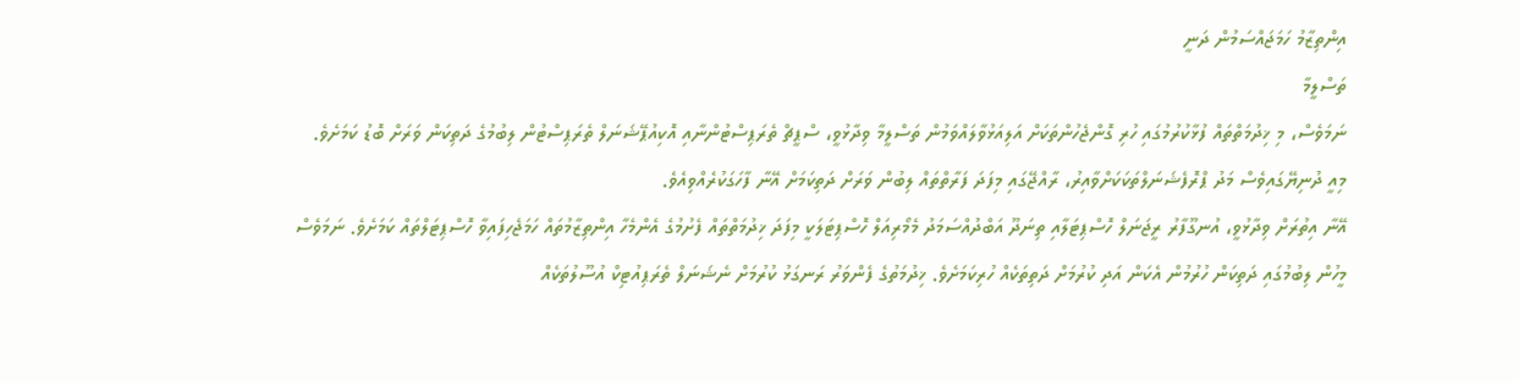އިންތިޒާމު ހަމަޖައްސަމުން ދަނީ
ތަސްލީމާ
ނަމަވެސް، މި ޚިދުމަތްތައް ފުޅާކުރުމުގައި ހުރި ގޮންޖެހުންތަކަށް އަލިއަޅުވާލައްވަމުން ތަސްލީމާ ވިދާޅުވީ، ސްޕީޗް ތެރަޕިސްޓުންނާއި އޮކިއުޕޭޝަނަލް ތެރަޕިސްޓުން ލިބުމުގެ ދަތިކަން ވަރަށް ބޮޑު ކަމަށެވެ. މިއީ ދުނިޔޭގައިވެސް މަދު ޕްރޮފެޝަނަލްތަކަކަށްވާއިރު، ރާއްޖޭގައި މިފަދަ ފަރާތްތައް ލިބުން ވަރަށް ދަތިކަމަށް އޭނާ ފާހަގަކުރެއްވިއެވެ.
އޭނާ އިތުރަށް ވިދާޅުވީ، އުނގޫފާރު ރީޖަނަލް ހޮސްޕިޓަލާއި ތިނަދޫ އަބްދުއްސަމަދު މެމޯރިއަލް ހޮސްޕިޓަލަކީ މިފަދަ ޚިދުމަތްތައް ފެށުމުގެ އެންމެހާ އިންތިޒާމުތައް ހަމަޖެހިފައިވާ ހޮސްޕިޓަލްތައް ކަމަށެވެ. ނަމަވެސް މީހުން ލިބުމުގައި ދަތިކަން ހުރުމުން އެކަން އަދި ކުރުމަށް ދަތިތަކެއް ހުރިކަމަށެވެ. ޚިދުމަތުގެ ފެންވަރު ރަނގަޅު ކުރުމަށް ނެޝަނަލް ތެރަޕިއުޓިކް އުސޫލުތަކެއް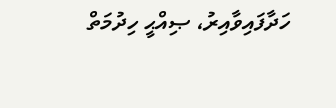ހަދާފައިވާއިރު، ޞިއްޙީ ހިދުމަތް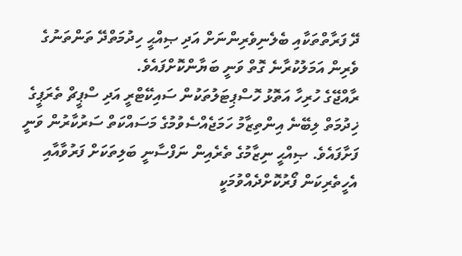ދޭ ފަރާތްތަކާއި ބެލެނިވެރިންނަށް އަދި ޞިއްޙީ ހިދުމަތްދޭ ތަންތަނުގެ ވެރިން އަމަލުކުރާނެ ގޮތް ވަނީ ބަޔާންކޮށްފައެވެ.
ރާއްޖޭގެ ހުރިހާ އަތޮޅު ހޮސްޕިޓަލުތަކުން ސައިކޭޓްރީ އަދި ސްޕީޗް ތެރަޕީގެ ޚިދުމަތް ލިބޭނެ އިންތިޒާމު ހަމަޖެއްސެވުމުގެ މަސައްކަތް ސަރުކާރުން ވަނީ ފަށާފައެވެ. ޞިއްޙީ ނިޒާމުގެ ތެރެއިން ނަފްސާނީ ބަލިތަކަށް ފަރުވާއާއި އެހީތެރިކަން ފޯރުކޮށްދެއްވުމަކީ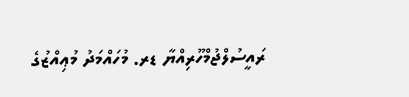ރައީސުލްޖުމްހޫރިއްޔާ ޑރ. މުހައްމަދު މުޢިއްޒުގެ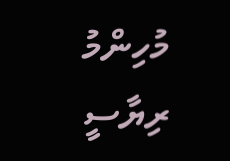މުހިންމު ރިޔާސީ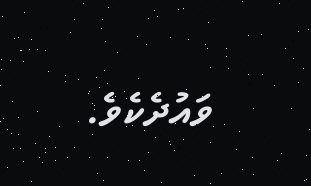ވައުދެކެވެ.